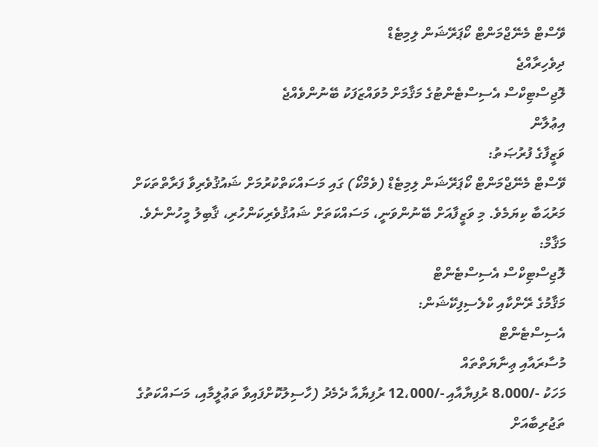ވޭސްޓް މެނޭޖްމަންޓް ކޯޕަރޭޝަން ލިމިޓެޑް
ދިވެހިރާއްޖެ
ލޮޖިސްޓިކްސް އެސިސްޓެންޓުގެ މަޤާމަށް މުވައްޒަފަކު ބޭނުންވެއްޖެ
އިޢުލާން
ވަޒީފާގެ ފުރުޞަތު:
ވޭސްޓް މެނޭޖްމަންޓް ކޯޕަރޭޝަން ލިމިޓެޑް (ވެމްކޯ) ގައި މަސައްކަތްކުރުމަށް ޝައުޤުވެރިވާ ފަރާތްތަކަށް މަރުޙަބާ ކިޔަމެވެ. މި ވަޒީފާއަށް ބޭނުންވަނީ، މަސައްކަތަށް ޝައުޤުވެރިކަންހުރި، ޤާބިލު މީހުންނެވެ.
މަޤާމް:
ލޮޖިސްޓިކްސް އެސިސްޓެންޓް
މަޤާމުގެ ރޭންކާއި ކްލެސިފިކޭޝަން:
އެސިސްޓެންޓް
މުސާރައާއި ޢިނާޔަތްތައް
މަހަކު -/8،000 ރުފިޔާއާއި -/12،000 ރުފިޔާއާ ދެމެދު (ހާސިލުކޮށްފައިވާ ތަޢުލީމާއި، މަސައްކަތުގެ ތަޖުރިބާއަށް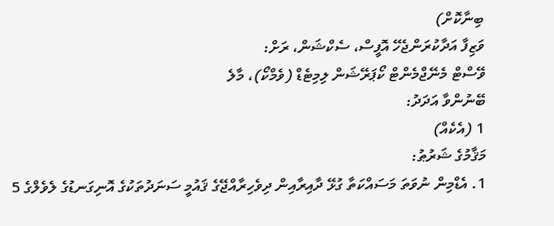ބިނާކޮށް)
ވަޒިފާ އަދާކުރަންޖެހޭ އޮފީސް، ސެކްޝަން، ރަށް:
ވޭސްޓް މެނޭޖްމެންޓް ކޯޕަރޭޝަން ލިމިޓެޑް (ވެމްކޯ)، މާލެ
ބޭނުންވާ އަދަދު:
1 (އެކެއް)
މަޤާމުގެ ޝަރުޠު:
1. އެޑްމިން ނުވަތަ މަސައްކަތާ ގުޅޭ ދާއިރާއިން ދިވެހިރާއްޖޭގެ ޤައުމީ ސަނަދުތަކުގެ އޮނިގަނޑުގެ ލެވެލްގެ 5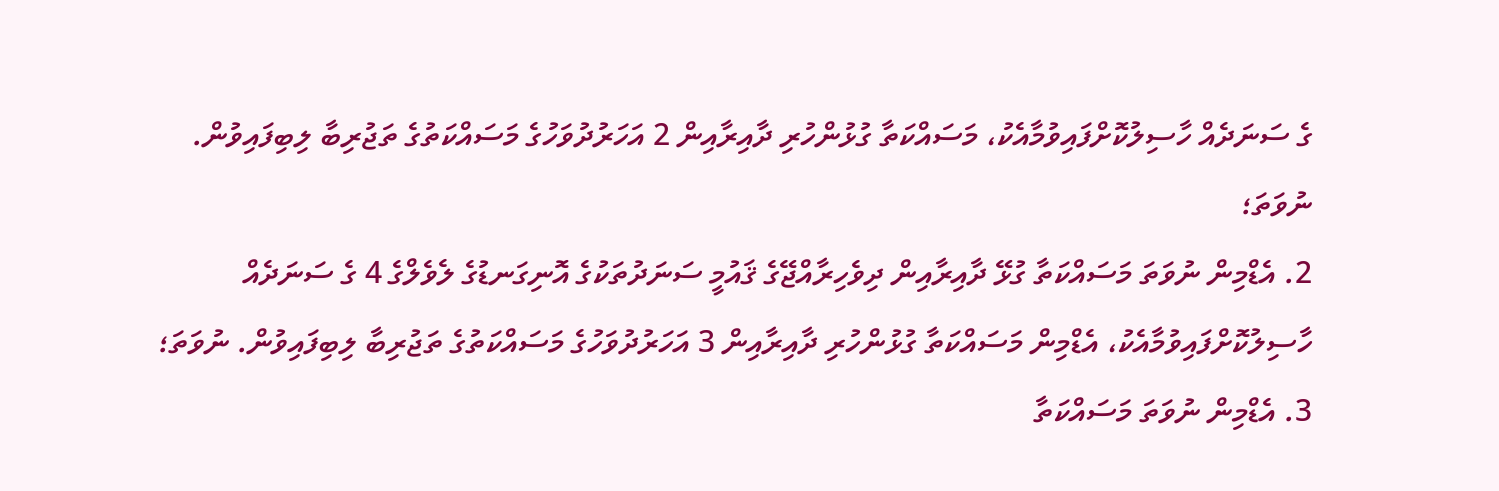ގެ ސަނަދެއް ހާސިލުކޮށްފައިވުމާއެކު، މަސައްކަތާ ގުޅުންހުރި ދާއިރާއިން 2 އަހަރުދުވަހުގެ މަސައްކަތުގެ ތަޖުރިބާ ލިބިފައިވުން. ނުވަތަ؛
2. އެޑްމިން ނުވަތަ މަސައްކަތާ ގުޅޭ ދާއިރާއިން ދިވެހިރާއްޖޭގެ ޤައުމީ ސަނަދުތަކުގެ އޮނިގަނޑުގެ ލެވެލްގެ 4 ގެ ސަނަދެއް ހާސިލުކޮށްފައިވުމާއެކު، އެޑްމިން މަސައްކަތާ ގުޅުންހުރި ދާއިރާއިން 3 އަހަރުދުވަހުގެ މަސައްކަތުގެ ތަޖުރިބާ ލިބިފައިވުން. ނުވަތަ؛
3. އެޑްމިން ނުވަތަ މަސައްކަތާ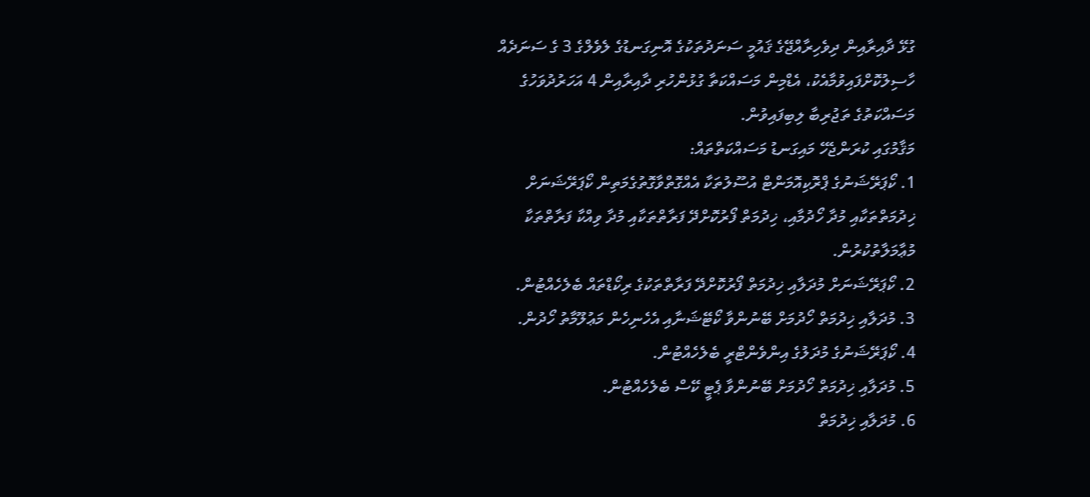ގުޅޭ ދާއިރާއިން ދިވެހިރާއްޖޭގެ ޤައުމީ ސަނަދުތަކުގެ އޮނިގަނޑުގެ ލެވެލްގެ 3 ގެ ސަނަދެއް ހާސިލުކޮށްފައިވުމާއެކު، އެޑްމިން މަސައްކަތާ ގުޅުންހުރި ދާއިރާއިން 4 އަހަރުދުވަހުގެ މަސައްކަތުގެ ތަޖުރިބާ ލިބިފައިވުން.
މަޤާމުގައި ކުރަންޖެހޭ މައިގަނޑު މަސައްކަތްތައް:
1. ކޯޕަރޭޝަނުގެ ޕްރޮކިއޮމަންޓް އުސޫލުތަކާ އެއްގޮތްވާގޮތުގެމަތިން ކޯޕަރޭޝަނަށް ޚިދުމަތްތަކާއި މުދާ ހޯދުމާއި، ޚިދުމަތް ފޯރުކޮށްދޭ ފަރާތްތަކާއި މުދާ ވިއްކާ ފަރާތްތަކާ މުޢާމަލާތުކުރުން.
2. ކޯޕަރޭޝަނަށް މުދަލާއި ޚިދުމަތް ފޯރުކޮށްދޭ ފަރާތްތަކުގެ ރިކޯޑްތައް ބެލެހެއްޓުން.
3. މުދަލާއި ޚިދުމަތް ހޯދުމަށް ބޭނުންވާ ކޯޓޭޝަނާއި އެހެނިހެން މަޢުލޫމާތު ހޯދުން.
4. ކޯޕަރޭޝަނުގެ މުދަލުގެ އިންވެންޓްރީ ބެލެހެއްޓުން.
5. މުދަލާއި ޚިދުމަތް ހޯދުމަށް ބޭނުންވާ ޕެޓީ ކޭސް ބެލެހެއްޓުން.
6. މުދަލާއި ޚިދުމަތް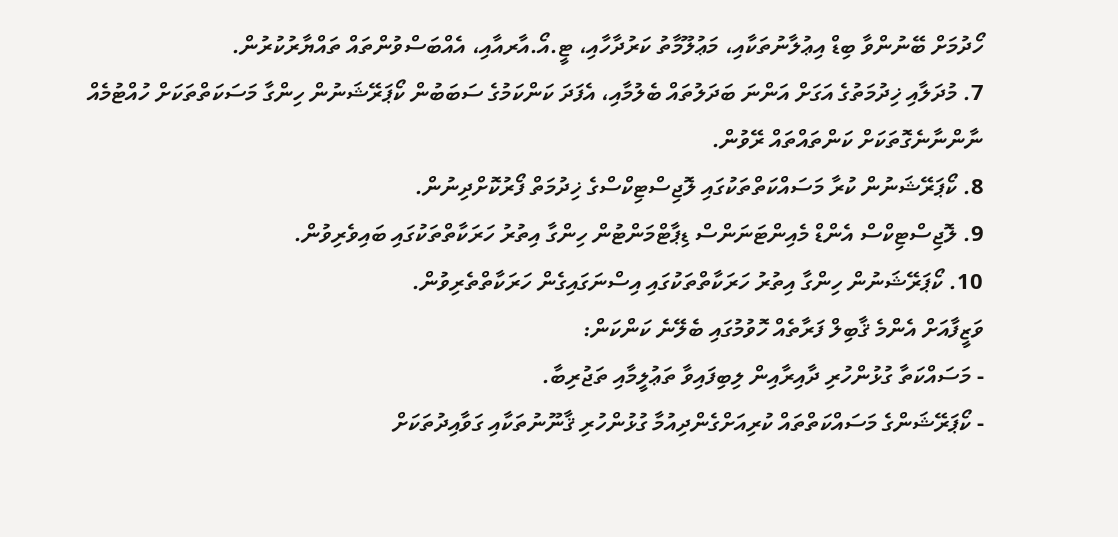ހޯދުމަށް ބޭނުންވާ ބިޑް އިޢުލާނުތަކާއި، މަޢުލޫމާތު ކަރުދާހާއި، ޓީ.އޯ.އާރއާއި، އެއްބަސްވުންތައް ތައްޔާރުކުރުން.
7. މުދަލާއި ޚިދުމަތުގެ އަގަށް އަންނަ ބަދަލުތައް ބެލުމާއި، އެފަދަ ކަންކަމުގެ ސަބަބުން ކޯޕަރޭޝަނުން ހިންގާ މަސަކަތްތަކަށް ހުއްޓުމެއް ނާންނާނެގޮތަކަށް ކަންތައްތައް ރޭވުން.
8. ކޯޕަރޭޝަނުން ކުރާ މަސައްކަތްތަކުގައި ލޮޖިސްޓިކްސްގެ ޚިދުމަތް ފޯރުކޮށްދިނުން.
9. ލޮޖިސްޓިކްސް އެންޑް މެއިންޓަނަންސް ޑިޕާޓްމަންޓުން ހިންގާ އިތުރު ހަރަކާތްތަކުގައި ބައިވެރިވުން.
10. ކޯޕަރޭޝަނުން ހިންގާ އިތުރު ހަރަކާތްތަކުގައި އިސްނަގައިގެން ހަރަކާތްތެރިވުން.
ވަޒީފާއަށް އެންމެ ޤާބިލް ފަރާތެއް ހޮވުމުގައި ބެލޭނެ ކަންކަން:
- މަސައްކަތާ ގުޅުންހުރި ދާއިރާއިން ލިބިފައިވާ ތަޢުލީމާއި ތަޖުރިބާ.
- ކޯޕަރޭޝަންގެ މަސައްކަތްތައް ކުރިއަށްގެންދިއުމާ ގުޅުންހުރި ޤާނޫނުތަކާއި ގަވާއިދުތަކަށް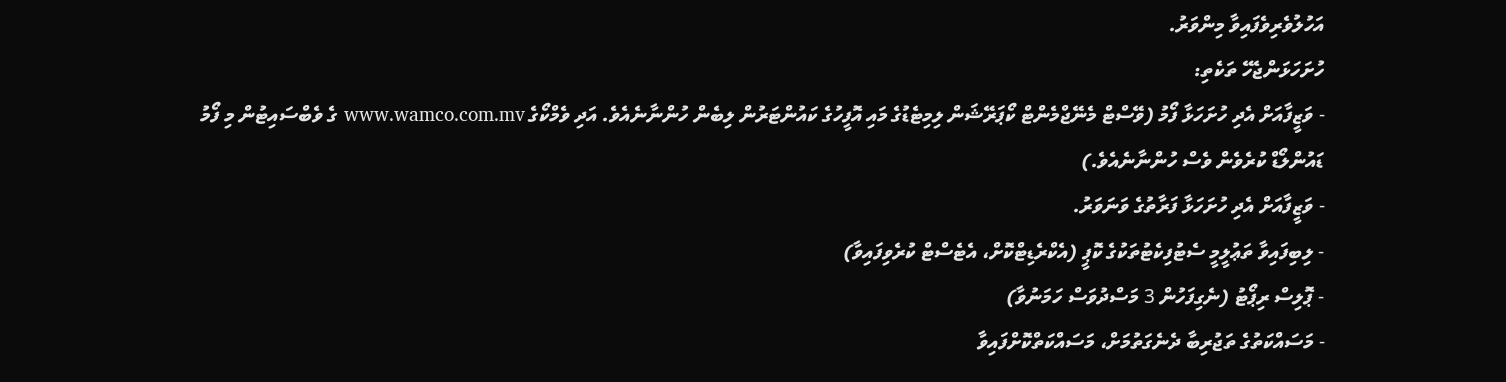އަހުލުވެރިވެފައިވާ މިންވަރު.
ހުށަހަޅަންޖެހޭ ތަކެތި:
- ވަޒީފާއަށް އެދި ހުށަހަޅާ ފޯމު (ވޭސްޓް މެނޭޖްމެންޓް ކޯޕަރޭޝަން ލިމިޓެޑުގެ މައި އޮފީހުގެ ކައުންޓަރުން ލިބެން ހުންނާނެއެވެ. އަދި ވެމްކޯގެ www.wamco.com.mv ގެ ވެބްސައިޓުން މި ފޯމު ޑައުންލޯޑް ކުރެވެން ވެސް ހުންނާނެއެވެ.)
- ވަޒީފާއަށް އެދި ހުށަހަޅާ ފަރާތުގެ ވަނަވަރު.
- ލިބިފައިވާ ތަޢުލީމީ ސެޓުފިކެޓުތަކުގެ ކޮޕީ (އެކްރެޑިޓްކޮށް، އެޓެސްޓް ކުރެވިފައިވާ)
- ޕޮލިސް ރިޕޯޓު (ނެގިފަހުން 3 މަސްދުވަސް ހަމަނުވާ)
- މަސައްކަތުގެ ތަޖުރިބާ ދެނެގަތުމަށް، މަސައްކަތްކޮށްފައިވާ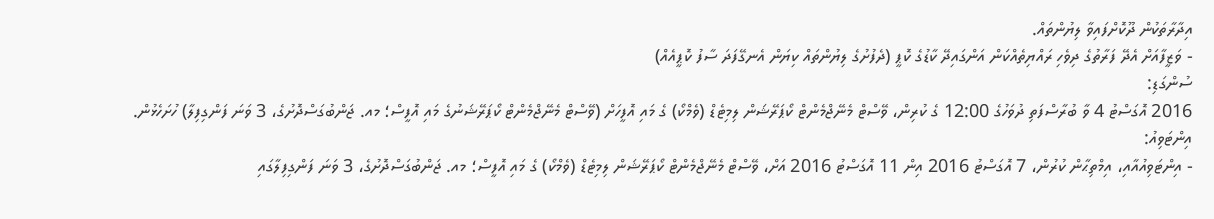އިދާރާތަކުން ދޫކޮށްފައިވާ ލިޔުންތައް.
- ވަޒީފާއަށް އެދޭ ފަރާތުގެ ދިވެހި ރައްޔިތެއްކަން އަންގައިދޭ ކާޑުގެ ކޮޕީ (ދެފުށުގެ ލިޔުންތައް ކިޔަން އެނގޭފަދަ ސާފު ކޮޕީއެއް)
ސުންގަޑި:
2016 އޮގަސްޓު 4 ވާ ބުރާސްފަތި ދުވަހުގެ 12:00 ގެ ކުރިން، ވޭސްޓް މެނޭޖްމެންޓް ކޯޕަރޭޝަން ލިމިޓެޑް (ވެމްކޯ) ގެ މައި އޮފީހަށް (ވޭސްޓް މެނޭޖްމެންޓް ކޯޕަރޭޝަނުގެ މައި އޮފީސް؛ މއ. ޖަންބުގަސްދޮށުގެ، 3 ވަނަ ފަންގިފިލާ) ހުށަހެޅުން.
އިންޓަވިއު:
- އިންޓަވިއުއާއި، އިމްތިޙާން ކުރުން، 7 އޮގަސްޓު 2016 އިން 11 އޮގަސްޓު 2016 އަށް، ވޭސްޓް މެނޭޖްމެންޓް ކޯޕަރޭޝަން ލިމިޓެޑް (ވެމްކޯ) ގެ މައި އޮފީސް؛ މއ. ޖަންބުގަސްދޮށުގެ، 3 ވަނަ ފަންގިފިލާގައި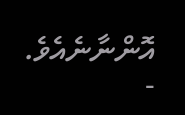އޮންނާނެއެވެ.
-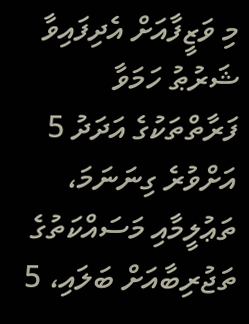މި ވަޒީފާއަށް އެދިފައިވާ ޝަރުޠު ހަމަވާ ފަރާތްތަކުގެ އަދަދު 5 އަށްވުރެ ގިނަނަމަ، ތަޢުލީމާއި މަސައްކަތުގެ ތަޖުރިބާއަށް ބަލައި، 5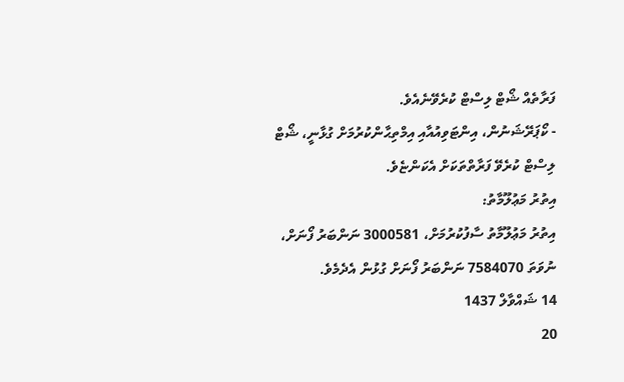ފަރާތެއް ޝޯޓް ލިސްޓް ކުރެވޭނެއެވެ.
- ކޯޕަރޭޝަނުން، އިންޓަވިއުއާއި އިމްތިޙާންކުރުމަށް ގުޅާނީ، ޝޯޓް ލިސްޓް ކުރެވޭ ފަރާތްތަކަށް އެކަންޏެވެ.
އިތުރު މަޢުލޫމާތު:
އިތުރު މަޢުލޫމާތު ސާފުކުރުމަށް، 3000581 ނަންބަރު ފޯނަށް، ނުވަތަ 7584070 ނަންބަރު ފޯނަށް ގުޅުން އެދެމެވެ.
14 ޝައްވާލް 1437
20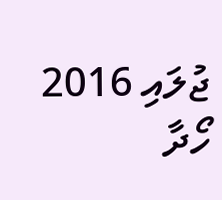ޖުލައި 2016
ހޯދާ